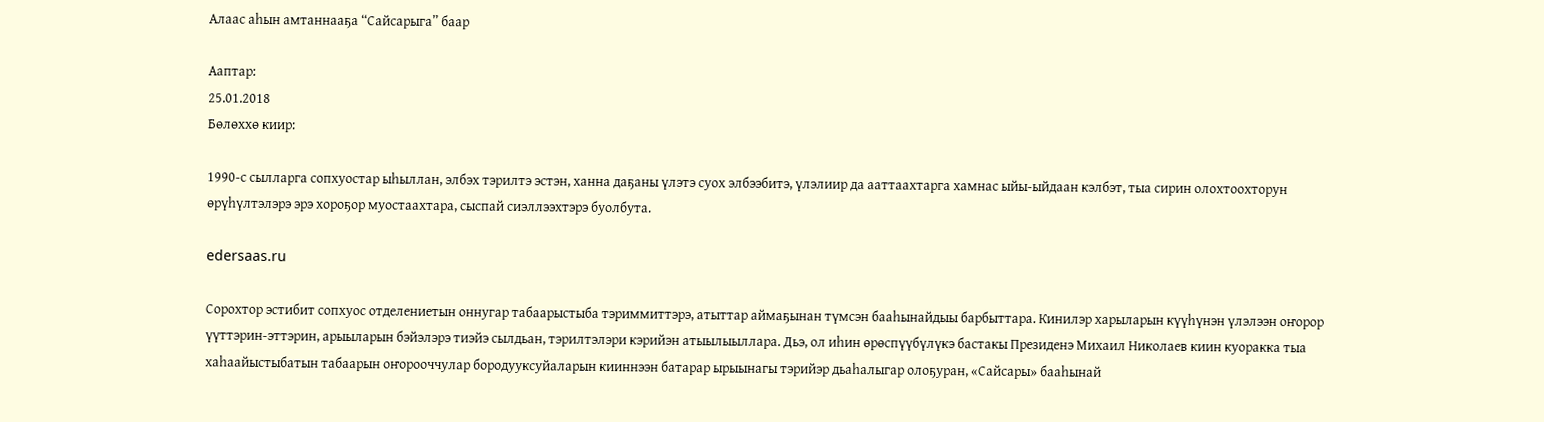Алаас аһын амтаннааҕа “Сайсарыга” баар

Ааптар:
25.01.2018
Бөлөххө киир:

1990-с сылларга сопхуостар ыһыллан, элбэх тэрилтэ эстэн, ханна даҕаны үлэтэ суох элбээбитэ, үлэлиир да ааттаахтарга хамнас ыйы-ыйдаан кэлбэт, тыа сирин олохтоохторун өрүһүлтэлэрэ эрэ хороҕор муостаахтара, сыспай сиэллээхтэрэ буолбута.

edersaas.ru

Сорохтор эстибит сопхуос отделениетын оннугар табаарыстыба тэриммиттэрэ, атыттар аймаҕынан түмсэн бааһынайдыы барбыттара. Кинилэр харыларын күүһүнэн үлэлээн оҥорор үүттэрин-эттэрин, арыыларын бэйэлэрэ тиэйэ сылдьан, тэрилтэлэри кэрийэн атыылыыллара. Дьэ, ол иһин өрөспүүбүлүкэ бастакы Президенэ Михаил Николаев киин куоракка тыа хаһаайыстыбатын табаарын оҥорооччулар бородууксуйаларын кииннээн батарар ырыынагы тэрийэр дьаһалыгар олоҕуран, «Сайсары» бааһынай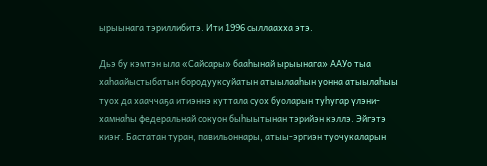ырыынага тэриллибитэ. Ити 1996 сыллаахха этэ.

Дьэ бу кэмтэн ыла «Сайсары» бааһынай ырыынага» ААУо тыа хаһаайыстыбатын бородууксуйатын атыылааһын уонна атыылаһыы туох да хааччаҕа итиэннэ куттала суох буоларын туһугар үлэни-хамнаһы федеральнай сокуон быһыытынан тэрийэн кэллэ. Эйгэтэ киэҥ. Бастатан туран, павильоннары, атыы-эргиэн туочукаларын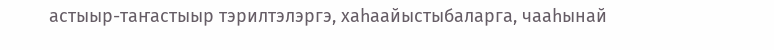астыыр-таҥастыыр тэрилтэлэргэ, хаһаайыстыбаларга, чааһынай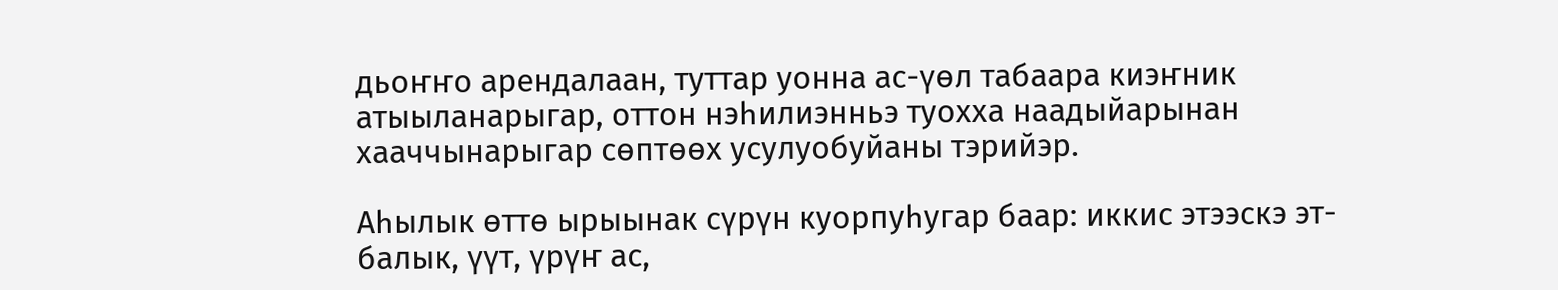дьоҥҥо арендалаан, туттар уонна ас-үөл табаара киэҥник атыыланарыгар, оттон нэһилиэнньэ туохха наадыйарынан хааччынарыгар сөптөөх усулуобуйаны тэрийэр.

Аһылык өттө ырыынак сүрүн куорпуһугар баар: иккис этээскэ эт-балык, үүт, үрүҥ ас,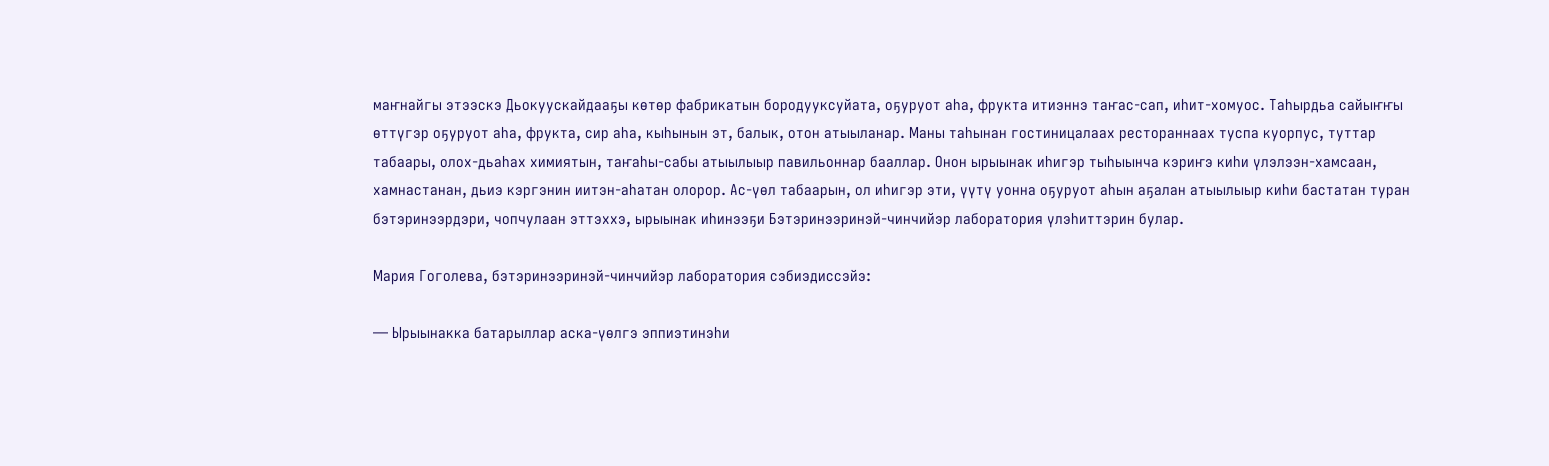маҥнайгы этээскэ Дьокуускайдааҕы көтөр фабрикатын бородууксуйата, оҕуруот аһа, фрукта итиэннэ таҥас-сап, иһит-хомуос. Таһырдьа сайыҥҥы өттүгэр оҕуруот аһа, фрукта, сир аһа, кыһынын эт, балык, отон атыыланар. Маны таһынан гостиницалаах рестораннаах туспа куорпус, туттар табаары, олох-дьаһах химиятын, таҥаһы-сабы атыылыыр павильоннар бааллар. Онон ырыынак иһигэр тыһыынча кэриҥэ киһи үлэлээн-хамсаан, хамнастанан, дьиэ кэргэнин иитэн-аһатан олорор. Ас-үөл табаарын, ол иһигэр эти, үүтү уонна оҕуруот аһын аҕалан атыылыыр киһи бастатан туран бэтэринээрдэри, чопчулаан эттэххэ, ырыынак иһинээҕи Бэтэринээринэй-чинчийэр лаборатория үлэһиттэрин булар.

Мария Гоголева, бэтэринээринэй-чинчийэр лаборатория сэбиэдиссэйэ:

— Ырыынакка батарыллар аска-үөлгэ эппиэтинэһи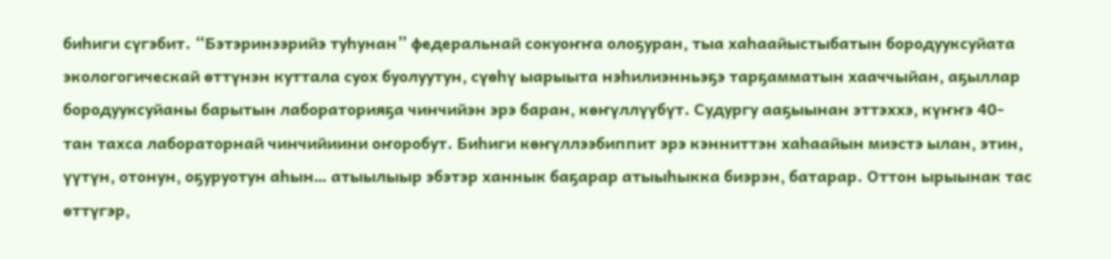биһиги сүгэбит. “Бэтэринээрийэ туһунан” федеральнай сокуоҥҥа олоҕуран, тыа хаһаайыстыбатын бородууксуйата экологогическай өттүнэн куттала суох буолуутун, сүөһү ыарыыта нэһилиэнньэҕэ тарҕамматын хааччыйан, аҕыллар бородууксуйаны барытын лабораторияҕа чинчийэн эрэ баран, көҥүллүүбүт. Судургу ааҕыынан эттэххэ, күҥҥэ 40-тан тахса лабораторнай чинчийиини оҥоробут. Биһиги көҥүллээбиппит эрэ кэнниттэн хаһаайын миэстэ ылан, этин, үүтүн, отонун, оҕуруотун аһын… атыылыыр эбэтэр ханнык баҕарар атыыһыкка биэрэн, батарар. Оттон ырыынак тас өттүгэр,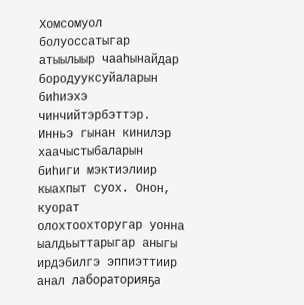Хомсомуол болуоссатыгар атыылыыр чааһынайдар бородууксуйаларын биһиэхэ чинчийтэрбэттэр. Инньэ гынан кинилэр хаачыстыбаларын биһиги мэктиэлиир кыахпыт суох. Онон, куорат олохтоохторугар уонна ыалдьыттарыгар аныгы ирдэбилгэ эппиэттиир анал лабораторияҕа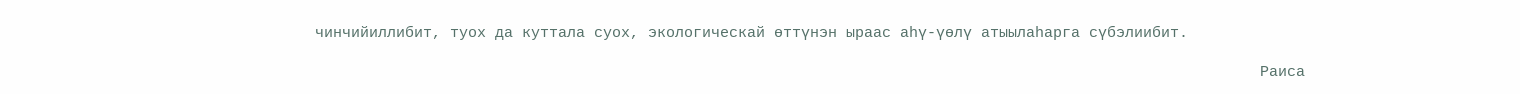чинчийиллибит, туох да куттала суох, экологическай өттүнэн ыраас аһү-үөлү атыылаһарга сүбэлиибит.

                                                                                                         Раиса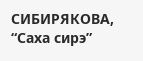СИБИРЯКОВА, “Саха сирэ”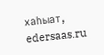хаһыат, edersaas.ru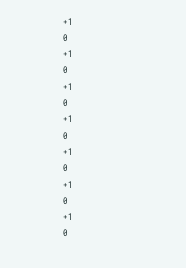+1
0
+1
0
+1
0
+1
0
+1
0
+1
0
+1
0